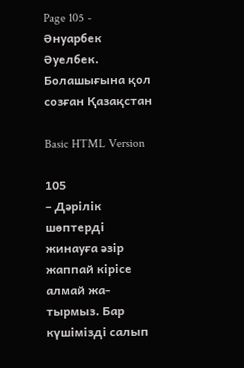Page 105 - Әнуарбек Әуелбек. Болашығына қол созған Қазақстан

Basic HTML Version

105
– Дəрілік шөптерді жинауға əзір жаппай кірісе алмай жа-
тырмыз. Бар күшімізді салып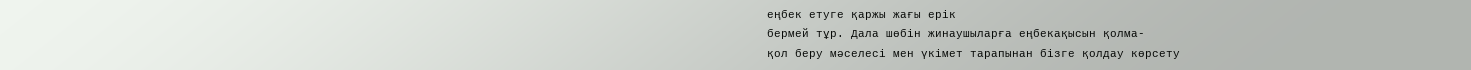еңбек етуге қаржы жағы ерік
бермей тұр. Дала шөбін жинаушыларға еңбекақысын қолма-
қол беру мəселесі мен үкімет тарапынан бізге қолдау көрсету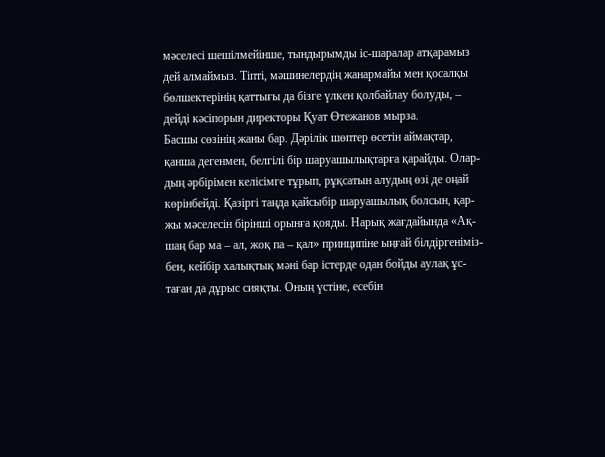мəселесі шешілмейінше, тындырымды іс-шаралар атқарамыз
дей алмаймыз. Тіпті, мəшинелердің жанармайы мен қосалқы
бөлшектерінің қаттығы да бізге үлкен қолбайлау болуды, –
дейді кəсіпорын директоры Қуат Өтежанов мырза.
Басшы сөзінің жаны бар. Дəрілік шөптер өсетін аймақтар,
қанша дегенмен, белгілі бір шаруашылықтарға қарайды. Олар-
дың əрбірімен келісімге тұрып, рұқсатын алудың өзі де оңай
көрінбейді. Қазіргі таңда қайсыбір шаруашылық болсын, қар-
жы мəселесін бірінші орынға қояды. Нарық жағдайында «Ақ-
шаң бар ма – ал, жоқ па – қал» принципіне ыңғай білдіргеніміз-
бен, кейбір халықтық мəні бар істерде одан бойды аулақ ұс-
таған да дұрыс сияқты. Оның үстіне, есебін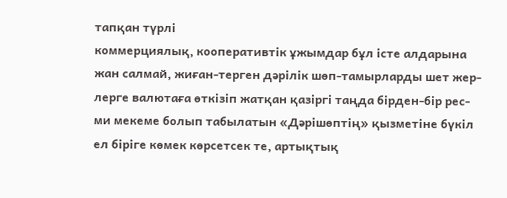тапқан түрлі
коммерциялық, кооперативтік ұжымдар бұл істе алдарына
жан салмай, жиған-терген дəрілік шөп-тамырларды шет жер-
лерге валютаға өткізіп жатқан қазіргі таңда бірден-бір рес-
ми мекеме болып табылатын «Дəрішөптің» қызметіне бүкіл
ел біріге көмек көрсетсек те, артықтық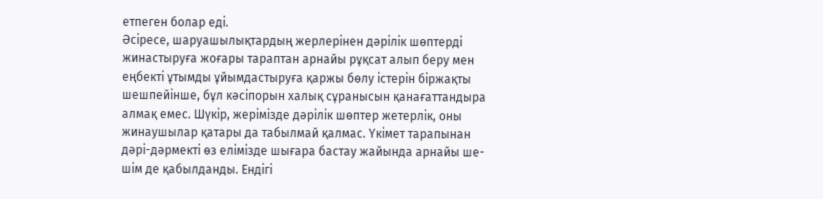етпеген болар еді.
Əсіресе, шаруашылықтардың жерлерінен дəрілік шөптерді
жинастыруға жоғары тараптан арнайы рұқсат алып беру мен
еңбекті ұтымды ұйымдастыруға қаржы бөлу істерін біржақты
шешпейінше, бұл кəсіпорын халық сұранысын қанағаттандыра
алмақ емес. Шүкір, жерімізде дəрілік шөптер жетерлік, оны
жинаушылар қатары да табылмай қалмас. Үкімет тарапынан
дəрі-дəрмекті өз елімізде шығара бастау жайында арнайы ше-
шім де қабылданды. Ендігі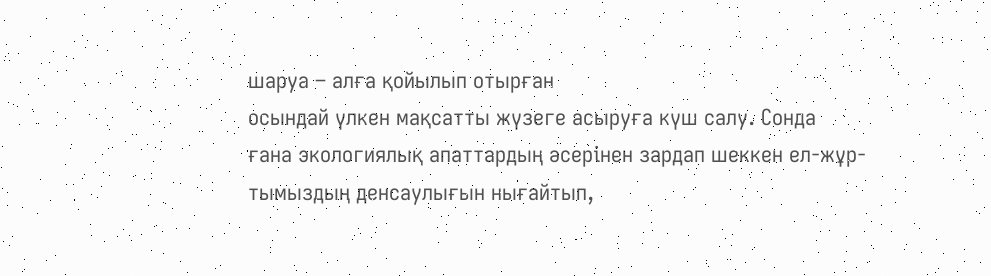шаруа – алға қойылып отырған
осындай үлкен мақсатты жүзеге асыруға күш салу. Сонда
ғана экологиялық апаттардың əсерінен зардап шеккен ел-жұр-
тымыздың денсаулығын нығайтып,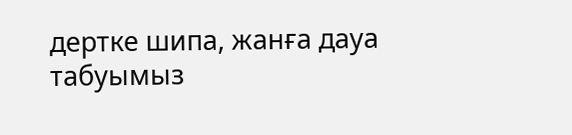дертке шипа, жанға дауа
табуымыз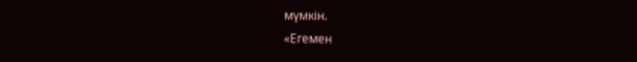мүмкін.
«Егемен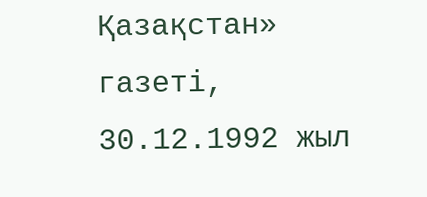Қазақстан» газеті, 30.12.1992 жыл